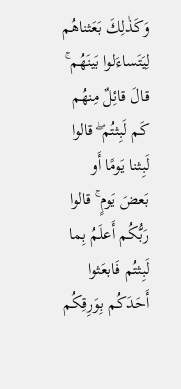وَكَذٰلِكَ بَعَثناهُم لِيَتَساءَلوا بَينَهُم ۚ قالَ قائِلٌ مِنهُم كَم لَبِثتُم ۖ قالوا لَبِثنا يَومًا أَو بَعضَ يَومٍ ۚ قالوا رَبُّكُم أَعلَمُ بِما لَبِثتُم فَابعَثوا أَحَدَكُم بِوَرِقِكُم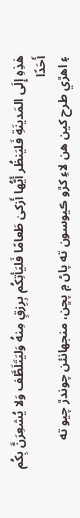هٰذِهِ إِلَى المَدينَةِ فَليَنظُر أَيُّها أَزكىٰ طَعامًا فَليَأتِكُم بِرِزقٍ مِنهُ وَليَتَلَطَّف وَلا يُشعِرَنَّ بِكُم أَحَدًا
۽ اھڙي طرح کين ھن لاءِ کڙو ڪيوسون ته پاڻ ۾ پڇن، منجھانئن چوندڙ چيو ته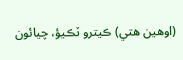(اوھين ھتي) ڪيترو ٽڪيؤ، چيائون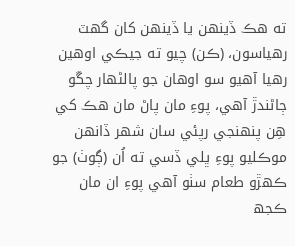ته ھڪ ڏينھن يا ڏينھن کان گھٽ رھياسون، (ڪن) چيو ته جيڪي اوھين رھيا آھيو سو اوھان جو پالڻھار چڱو ڄاڻندڙ آھي، پوءِ مان پاڻ مان ھڪ کي ھِن پنھنجي رپئي سان شھر ڏانھن موڪليو پوءِ ڀلي ڏسي ته اُن (ڳوٺ) جو ڪھڙو طعام سٺو آھي پوءِ ان مان ڪجھ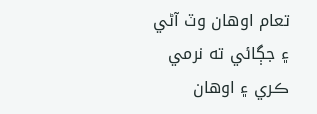تعام اوھان وٽ آڻي ۽ جڳائي ته نرمي ڪري ۽ اوھان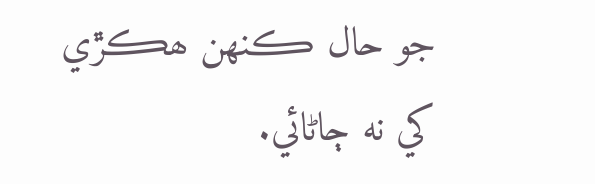جو حال ڪنھن ھڪڙي کي نه ڄاڻائي.